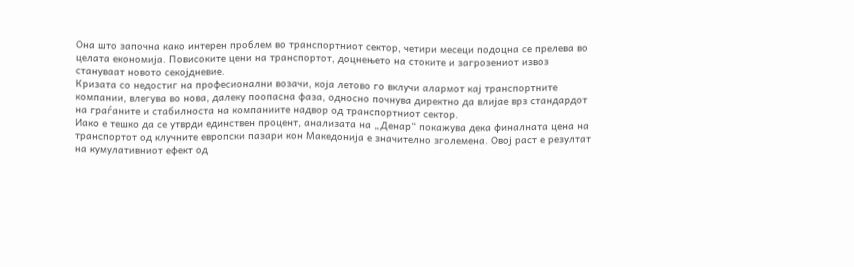Она што започна како интерен проблем во транспортниот сектор, четири месеци подоцна се прелева во целата економија. Повисоките цени на транспортот, доцнењето на стоките и загрозениот извоз стануваат новото секојдневие.
Кризата со недостиг на професионални возачи, која летово го вклучи алармот кај транспортните компании, влегува во нова, далеку поопасна фаза, односно почнува директно да влијае врз стандардот на граѓаните и стабилноста на компаниите надвор од транспортниот сектор.
Иако е тешко да се утврди единствен процент, анализата на „Денар“ покажува дека финалната цена на транспортот од клучните европски пазари кон Македонија е значително зголемена. Овој раст е резултат на кумулативниот ефект од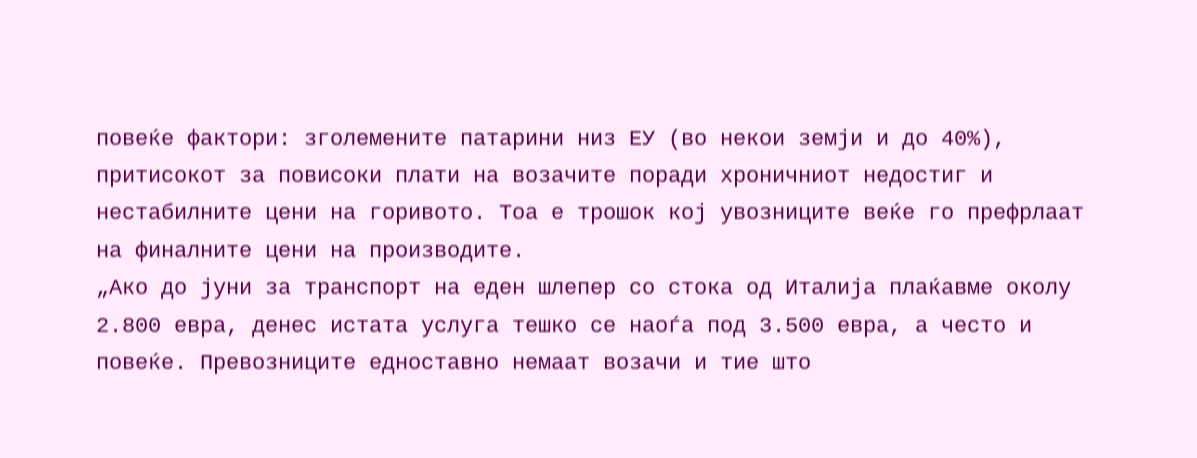повеќе фактори: зголемените патарини низ ЕУ (во некои земји и до 40%), притисокот за повисоки плати на возачите поради хроничниот недостиг и нестабилните цени на горивото. Тоа е трошок кој увозниците веќе го префрлаат на финалните цени на производите.
„Ако до јуни за транспорт на еден шлепер со стока од Италија плаќавме околу 2.800 евра, денес истата услуга тешко се наоѓа под 3.500 евра, а често и повеќе. Превозниците едноставно немаат возачи и тие што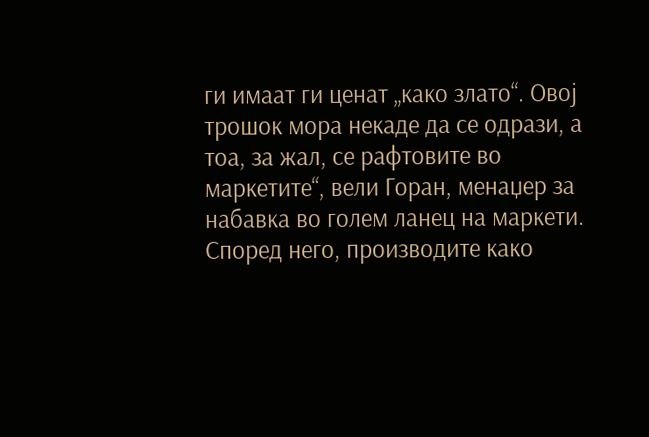ги имаат ги ценат „како злато“. Овој трошок мора некаде да се одрази, а тоа, за жал, се рафтовите во маркетите“, вели Горан, менаџер за набавка во голем ланец на маркети. Според него, производите како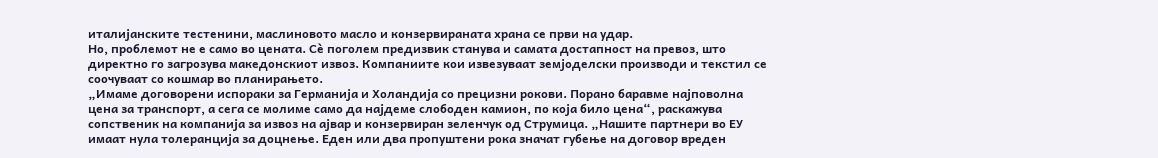италијанските тестенини, маслиновото масло и конзервираната храна се први на удар.
Но, проблемот не е само во цената. Сè поголем предизвик станува и самата достапност на превоз, што директно го загрозува македонскиот извоз. Компаниите кои извезуваат земјоделски производи и текстил се соочуваат со кошмар во планирањето.
„Имаме договорени испораки за Германија и Холандија со прецизни рокови. Порано баравме најповолна цена за транспорт, а сега се молиме само да најдеме слободен камион, по која било цена“, раскажува сопственик на компанија за извоз на ајвар и конзервиран зеленчук од Струмица. „Нашите партнери во ЕУ имаат нула толеранција за доцнење. Еден или два пропуштени рока значат губење на договор вреден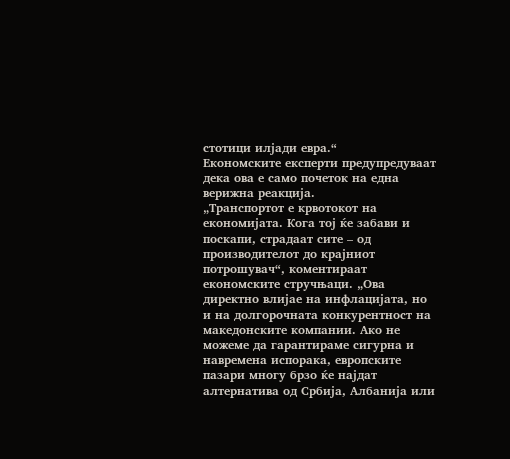стотици илјади евра.“
Економските експерти предупредуваат дека ова е само почеток на една верижна реакција.
„Транспортот е крвотокот на економијата. Кога тој ќе забави и поскапи, страдаат сите – од производителот до крајниот потрошувач“, коментираат економските стручњаци. „Ова директно влијае на инфлацијата, но и на долгорочната конкурентност на македонските компании. Ако не можеме да гарантираме сигурна и навремена испорака, европските пазари многу брзо ќе најдат алтернатива од Србија, Албанија или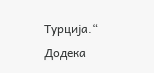Турција.“
Додека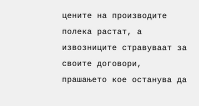цените на производите полека растат, а извозниците стравуваат за своите договори, прашањето кое останува да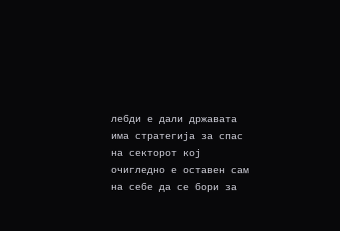лебди е дали државата има стратегија за спас на секторот кој очигледно е оставен сам на себе да се бори за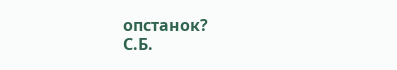опстанок?
С.Б.